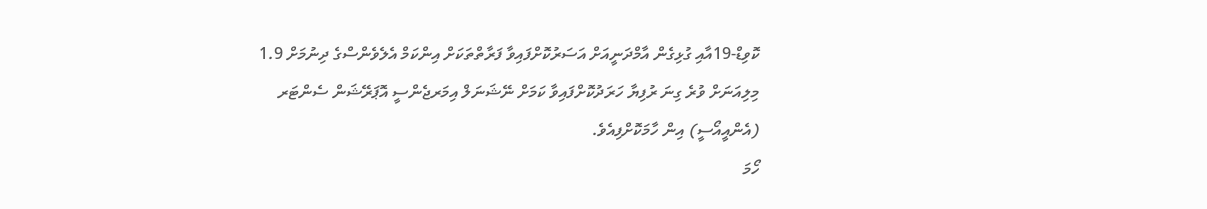ކޮވިޑް-19އާއި ގުޅިގެން އާމްދަނީއަށް އަސަރުކޮށްފައިވާ ފަރާތްތަކަށް އިންކަމް އެލެވެންސްގެ ދިނުމަށް 1.9 މިލިއަނަށް ވުރެ ގިނަ ރުފިޔާ ހަރަދުކޮށްފައިވާ ކަމަށް ނޭޝަނަލް އިމަރޖެންސީ އޮޕަރޭޝަން ސެންޓަރ (އެންއީއޯސީ) އިން ހާމަކޮށްފިއެވެ.
ހޯމަ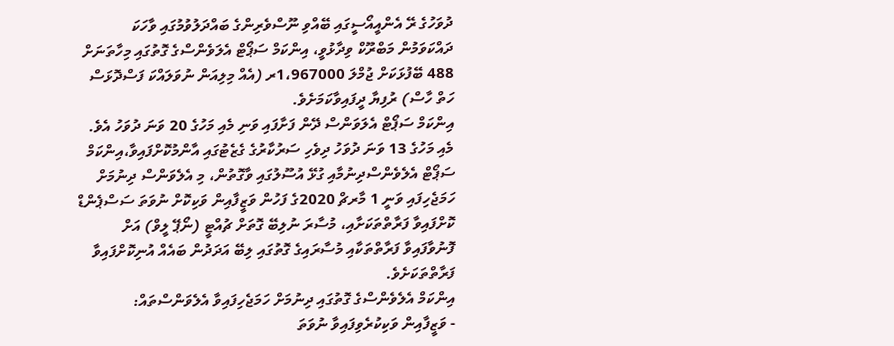ދުވަހުގެ ރޭ އެންއީއޯސީގައި ބޭއްވި ނޫސްވެރިންގެ ބައްދަލުވުމުގައި ވާހަކަ ދައްކަވަމުން މަބްރޫކް ވިދާޅުވީ، އިންކަމް ސަޕޯޓް އެލަވެންސްގެ ގޮތުގައި މިހާތަނަށް 488 ބޭފުޅަކަށް ޖުމްލަ 1،967000ރ (އެއް މިލިއަން ނުވަލައްކަ ފަސްދޮޅަސް ހަތް ހާސް) ރުފިޔާ ދީފައިވާކަމަށެވެ.
އިންކަމް ސަޕޯޓް އެލަވަންސް ދޭން ފަށާފައި ވަނި މެއި މަހުގެ 20 ވަނަ ދުވަހު އެވެ. މެއި މަހުގެ 13 ވަނަ ދުވަހު ދިވެހި ސަރުކާރުގެ ގެޒެޓުގައި އާންމުކޮށްފައިވާ،އިންކަމް ސަޕޯޓް އެލެވެންސްދިނުމާއި ގުޅޭ އުސޫލުގައި ވާގޮތުން، މި އެލެވަންސް ދިނުމަށް ހަމަޖެހިފައި ވަނީ 1 މާރޗް 2020ގެ ފަހުން ވަޒީފާއިން ވަކިކޮށް ނުވަތަ ސަސްޕެންޑް ކޮށްފައިވާ ފަރާތްތަކަށާއި، މުސާރަ ނުލިބޭ ގޮތަށް ޗުއްޓީ (ނޯޕޭ ލީވް) އަށް ފޮނުވާފައިވާ ފަރާތްތަކާއި މުސާރައިގެ ގޮތުގައި ލިބޭ އަދަދުން ބައެއް އުނިކޮށްފައިވާ ފަރާތްތަކަށެވެ.
އިންކަމް އެލެވެންސްގެ ގޮތުގައި ދިނުމަށް ހަމަޖެހިފައިވާ އެލެވަންސްތައް:
- ވަޒީފާއިން ވަކިކުރެވިފައިވާ ނުވަތަ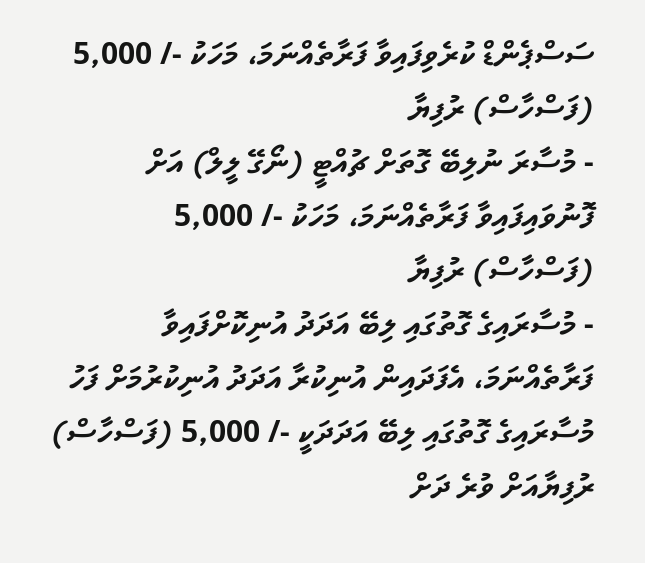ސަސްޕެންޑް ކުރެވިފައިވާ ފަރާތެއްނަމަ، މަހަކު -/ 5,000 (ފަސްހާސް) ރުފިޔާ
- މުސާރަ ނުލިބޭ ގޮތަށް ޗުއްޓީ (ނޯގޭ ލީލް) އަށް ފޮނުވައިފައިވާ ފަރާތެއްނަމަ، މަހަކު -/ 5,000 (ފަސްހާސް) ރުފިޔާ
- މުސާރައިގެ ގޮތުގައި ލިބޭ އަދަދު އުނިކޮށްފައިވާ ފަރާތެއްނަމަ، އެފަދައިން އުނިކުރާ އަދަދު އުނިކުރުމަށް ފަހު މުސާރައިގެ ގޮތުގައި ލިބޭ އަދަދަކީ -/ 5,000 (ފަސްހާސް) ރުފިޔާއަށް ވުރެ ދަށް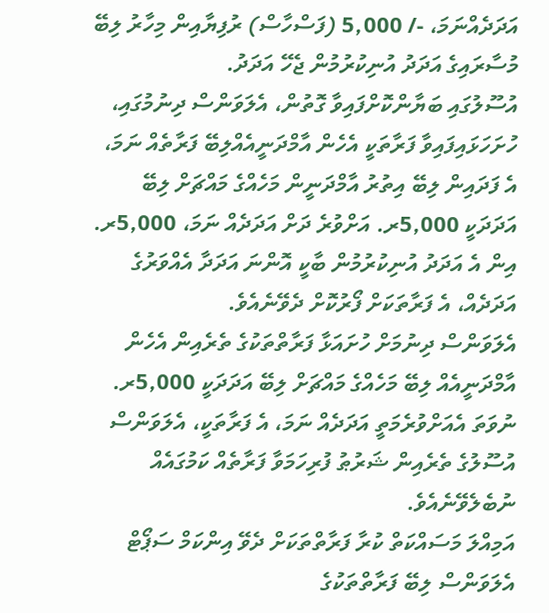އަދަދެއްނަމަ، -/ 5,000 (ފަސްހާސް) ރުފިޔާއިން މިހާރު ލިބޭ މުސާރައިގެ އަދަދު އުނިކުރުމުން ޖެހޭ އަދަދު.
އުސޫލުގައި ބަޔާންކޮށްފައިވާ ގޮތުން، އެލަވަންސް ދިނުމުގައި، ހުށަހަޅައިފައިވާ ފަރާތަކީ އެހެން އާމްދަނީއެއްލިބޭ ފަރާތެއް ނަމަ، އެ ފަދައިން ލިބޭ އިތުރު އާމްދަނީން މަހެއްގެ މައްޗަށް ލިބޭ އަދަދަކީ 5,000ރ. އަށްވުރެ ދަށް އަދަދެއް ނަމަ، 5,000ރ. އިން އެ އަދަދު އުނިކުރުމުން ބާކީ އޮންނަ އަދަދާ އެއްވަރުގެ އަދަދެއް، އެ ފަރާތަކަށް ފޯރުކޮށް ދެވޭނެއެވެ.
އެލަވަންސް ދިނުމަށް ހުށައަޅާ ފަރާތްތަކުގެ ތެރެއިން އެހެން އާމްދަނީއެއް ލިބޭ މަހެއްގެ މައްޗަށް ލިބޭ އަދަދަކީ 5,000ރ. ނުވަތަ އެއަށްވުރެމަތީ އަދަދެއް ނަމަ، އެ ފަރާތަކީ، އެލަވަންސް އުސޫލުގެ ތެރެއިން ޝަރުޠު ފުރިހަމަވާ ފަރާތެއް ކަމުގައެއް ނުބެލެވޭނެއެވެ.
އަމިއްލަ މަސައްކަތް ކުރާ ފަރާތްތަކަށް ދެވޭ އިންކަމް ސަޕޯޓް އެލަވަންސް ލިބޭ ފަރާތްތަކުގެ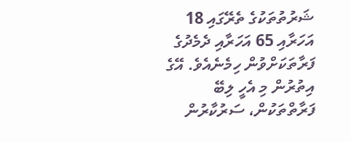ޝަރުތުތަކުގެ ތެރޭގައި 18 އަހަރާއި 65 އަހަރާއި ދެމެދުގެ ފަރާތަކަށްވުން ހިމެނެއެވެ. އޭގެ އިތުރުން މި އެހީ ލިބޭ ފަރާތްތަކުން، ސަރުކާރުން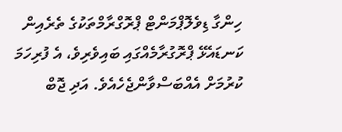ހިންގާ ޑިވެލޮޕްމަންޓް ޕްރޮގްރާމްތަކުގެ ތެރެއިން ކަނޑައެޅޭ ޕްރޮގުރާމެއްގައި ބައިވެރިވެ، އެ ފުރިހަމަ ކުރުމަށް އެއްބަސްވާންޖެހެއެވެ. އަދި ޖޮބް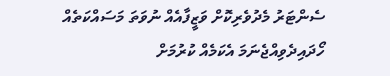ސެންޓަރު މެދުވެރިކޮށް ވަޒީފާއެއް ނުވަތަ މަސައްކަތެއް ހޯދައިދެވިއްޖެނަމަ އެކަމެއް ކުރުމަށް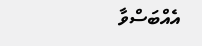އެއްބަސްވާ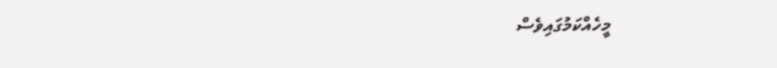މީހެއްކަމުގައިވެސް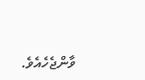ވާންޖެހެއެވެ.